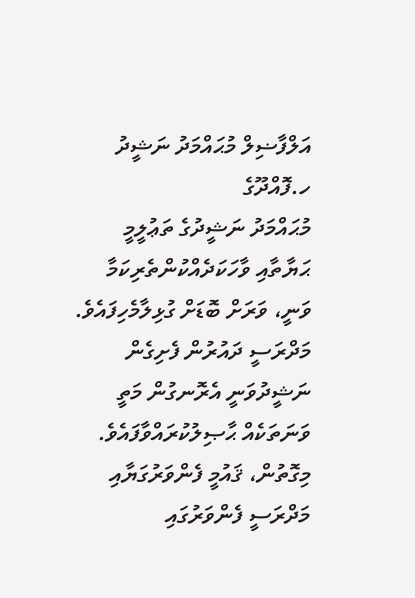އަލްފާޟިލް މުޙައްމަދު ނަޝީދު
ހ.ފޮއްދޫގެ
މުޙައްމަދު ނަޝީދުގެ ތަޢުލީމީ ޙަޔާތާއި ވާހަކަދެއްކުންތެރިކަމާ ވަނީ، ވަރަށް ބޮޑަށް ގުޅިލާމެހިފައެވެ. މަދްރަސީ ދައުރުން ފެށިގެން ނަޝީދުވަނީ އެރޮނގުން މަތީ ވަނަތަކެއް ޙާޞިލުކުރައްވާފައެވެ. މިގޮތުން، ޤައުމީ ފެންވަރުގަޔާއި މަދްރަސީ ފެންވަރުގައި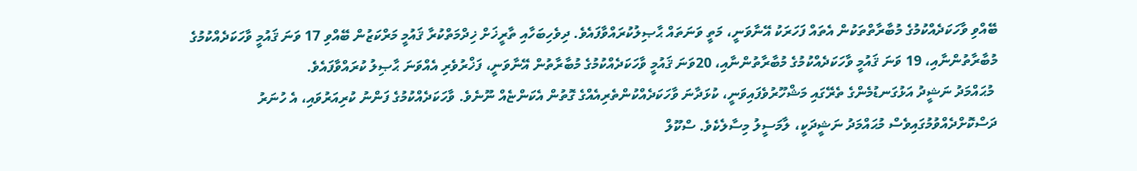ބޭއްވި ވާހަކަދެއްކުމުގެ މުބާރާތްތަކުން އެތައް ފަހަރަކު އޭނާވަނީ، މަތީ ވަނަތައް ޙާޞިލުކުރައްވާފައެވެ. ދިވެހިބަހާއި ތާރީޚަށް ޚިދްމަތްކުރާ ޤައުމީ މަރްކަޒުން ބޭއްވި 17 ވަނަ ޤައުމީ ވާހަކަދެއްކުމުގެ މުބާރާތުންނާއި، 19 ވަނަ ޤައުމީ ވާހަކަދެއްކުމުގެ މުބާރާތުންނާއި، 20ވަނަ ޤައުމީ ވާހަކަދެއްކުމުގެ މުބާރާތުން އޭނާވަނީ، ފަޚްރުވެރި އެއްވަނަ ޙާޞިލު ކުރައްވާފައެވެ.
 މުޙައްމަދު ނަޝީދު އަޅުގަނޑުމެންގެ ތެރޭގައި މަޝްހޫރުވެފައިވަނީ، ކުޅަދާނަ ވާހަކަދެއްކުންތެރިއެއްގެ ގޮތުން އެކަންޏެއް ނޫނެވެ. ވާހަކަދެއްކުމުގެ ފަންނު ކުރިއަރުވައި، އެ ހުނަރު ދަސްކޮށްދެއްވުމުގައިވެސް މުޙައްމަދު ނަޝީދަކީ، ލާމަސީލު މިސާލެކެވެ. ސްކޫލް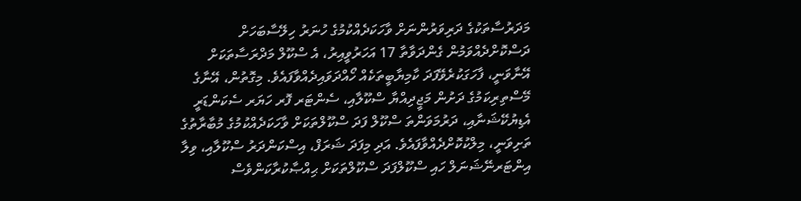މަދަރުސާތަކުގެ ދަރިވަރުންނަށް ވާހަކަދެއްކުމުގެ ހުނަރު ހިލޭސާބަހަށް ދަސްކޮށްދެއްވަމުން ގެންދަވާތާ 17 އަހަރުވީއިރު، އެ ސްކޫލް މަދްރަސާތަކަށް އޭނާވަނީ، ފާހަގަކުރެވޭފަދަ ކާމިޔާބީތަކެއް ހޯއްދަވައިދެއްވާފައެވެ. މިގޮތުން، އޭނާގެ މޭސްތިރިކަމުގެ ދަށުން މަޖީދިއްޔާ ސްކޫލާއި، ސެންޓަރ ފޮރ ހަޔަރ ސެކަންޑަރީ އެޑިޔުކޭޝަނާއި، ދަރުމަވަންތަ ސްކޫލް ފަދަ ސްކޫލްތަކަށް ވާހަކަދެއްކުމުގެ މުބާރާތުގެ ތަށިވަނީ، މިލްކުކޮށްދެއްވާފައެވެ. އަދި މިފަދަ ޝަރަފް، އިސްކަންދަރު ސްކޫލާއި، ވިލާ އިންޓަރނޭޝަނަލް ހައި ސްކޫލްފަދަ ސްކޫލްތަކަށް ޙިއްޞާކުރާކަންވެސް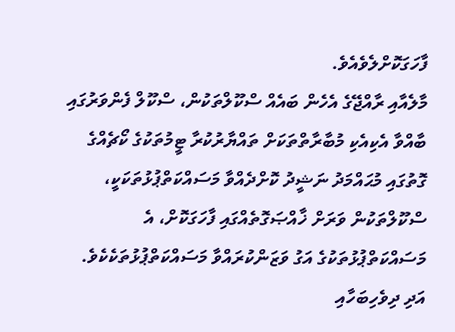ފާހަގަކޮށްލެވެއެވެ.
މާލެއާއި ރާއްޖޭގެ އެހެން ބައެއް ސްކޫލްތަކުން، ސްކޫލް ފެންވަރުގައި ބާއްވާ އެކިއެކި މުބާރާތްތަކަށް ތައްޔާރުކުރާ ޓީމުތަކުގެ ކޯޗެއްގެ ގޮތުގައި މުޙައްމަދު ނަޝީދު ކޮށްދެއްވާ މަސައްކަތްޕުޅުތަކަކީ، ސްކޫލްތަކުން ވަރަށް ޚާއްޞަގޮތެއްގައި ފާހަގަކޮށް، އެ މަސައްކަތްޕުޅުތަކުގެ އަގު ވަޒަންކުރައްވާ މަސައްކަތްޕުޅުތަކެކެވެ. އަދި ދިވެހިބަހާއި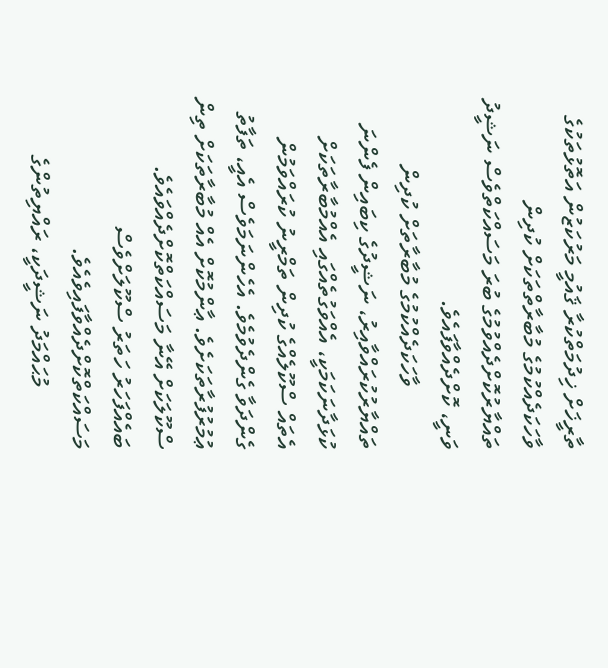ތާރީޚަށް ޚިދުމަތްކުރާ ޤައުމީ މަރުކަޒުން އަތޮޅުތަކުގެ ވާހަކަދެއްކުމުގެ މުބާރާތްތަކަށް ކުދިން ތައްޔާރުކޮށްދެއްވުމުގެ ބުރަ މަސައްކަތްވެސް ނަޝީދު ވަނީ، ކޮށްދެއްވާފައެވެ.
           ވާހަކަދެއްކުމުގެ މުބާރާތަށް ކުދިން ތައްޔާރުކުރައްވާއިރު، ނަޝީދުގެ ކިބައިން ފެންނަ ކުޅަދާނަކަމަކީ، އެއްވަގުތެއްގައި އެއްމުބާރާތަކަށް އެތައް ސްކޫލެއްގެ ކުދިން ތަމްރީނު ކުރައްވަމުން ގެންދަވާ ގެންދެވުމެވެ. އެހެންނަމަވެސް އެއީ، ތަފާތު ޢުމުރުފުރާތަކަށެވެ. ޢާންމުކޮށް އެއް މުބާރާތަކަށް ތިން ސްކޫލަކަށް އޭނާ މަސައްކަތްކޮށްދެއްވައެވެ. ބައެއްފަހަރު ހަތަރު ސްކޫލަށްވެސް މަސައްކަތްކޮށްދެއްވާފައިވެއެވެ.
           މުޙައްމަދު ނަޝީދަކީ، ރައްޔިތުންގެ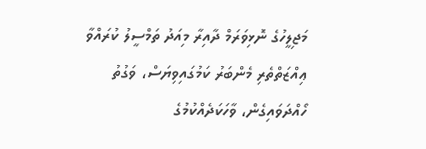މަޖިލީހުގެ ނޮޅިވަރަމް ދާއިރާ މިއަދު ތަމްސީލު ކުރައްވާ ޢިއްޒަތްތެރި މެންބަރު ކަމުގައިވިޔަސް، ވަގުތު ހޯއްދަވައިގެން، ވާހަކަދެއްކުމުގެ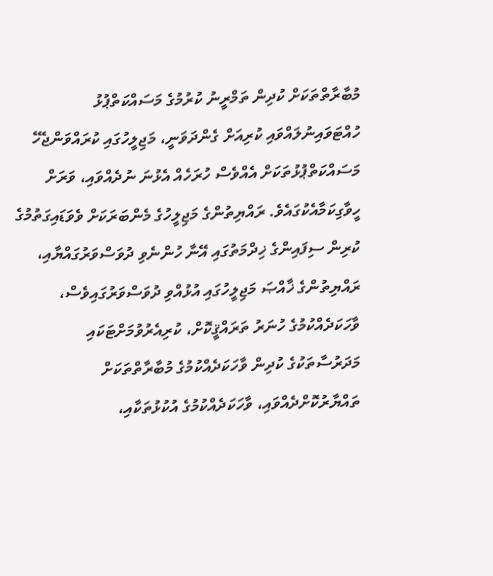މުބާރާތްތަކަށް ކުދިން ތަމްރީނު ކުރުމުގެ މަސައްކަތްޕުޅު ހުއްޓަވައިނުލައްވައި ކުރިއަށް ގެންދަވަނީ، މަޖިލީހުގައި ކުރައްވަންޖެހޭ މަސައްކަތްޕުޅުތަކަށް އެއްވެސް ހުރަހެއް އެޅުނަ ނުދެއްވައި، ވަރަށް ހީވާގިކަމާއެކުގައެވެ. ރައްޔިތުންގެ މަޖިލީހުގެ މެންބަރަކަށް ވެވަޑައިގަތުމުގެ ކުރިން ސިފައިންގެ ޚިދްމަތުގައި އޭނާ ހުންނެވި ދުވަސްވަރުގައްޔާއި، ރައްޔިތުންގެ ޚާއްޞަ މަޖިލީހުގައި އުޅުއްވި ދުވަސްވަރުގައިވެސް، ވާހަކަދެއްކުމުގެ ހުނަރު ތަރައްޤީކޮށް، ކުރިއެރުވުމަށްޓަކައި މަދަރުސާތަކުގެ ކުދިން ވާހަކަދެއްކުމުގެ މުބާރާތްތަކަށް ތައްޔާރުކޮށްދެއްވައި، ވާހަކަދެއްކުމުގެ އުކުޅުތަކާއި،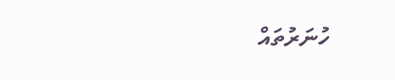ހުނަރުތައް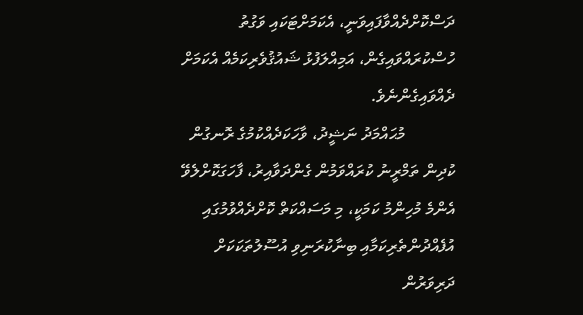ދަސްކޮށްދެއްވާފައިވަނީ، އެކަމަށްޓަކައި ވަގުތު ހުސްކުރައްވައިގެން، އަމިއްލަފުޅު ޝައުޤުވެރިކަމެއް އެކަމަށް ދެއްވައިގެންނެވެ.
            މުޙައްމަދު ނަޝީދު، ވާހަކަދެއްކުމުގެ ރޮނގުން ކުދިން ތަމްރީނު ކުރައްވަމުން ގެންދަވާއިރު، ފާހަގަކޮށްލެވޭ އެންމެ މުހިންމު ކަމަކީ، މި މަސައްކަތް ކޮށްދެއްވުމުގައި އުފެއްދުންތެރިކަމާއި ބިނާކުރަނިވި އުސޫލުތަކަކަށް ދަރިވަރުން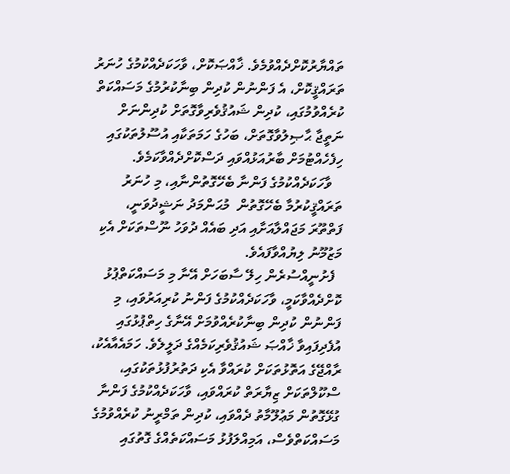ތައްޔާރުކޮށްދެއްވުމެވެ. ޚާއްޞަކޮށް، ވާހަކަދެއްކުމުގެ ހުނަރު ތަރައްޤީކޮށް، އެ ފަންނުން ކުދިން ބިނާކުރުމުގެ މަސައްކަތް ކުރެއްވުމުގައި، ކުދިން ޝައުޤުވެރިވާގޮތަށް ކުދިންނަށް ނަތީޖާ ޙާޞިލުވާގޮތަށް، ބަހުގެ ހަމަތަކާއި އުސޫލުތަކުގައި ހިފެހެއްޓުމަށް ބާރުއަޅުއްވައި ދަސްކޮށްދެއްވާކަމެވެ.
   ވާހަކަދެއްކުމުގެ ފަންނާ ބެހޭގޮތުންނާއި، މި ހުނަރު ތަރައްޤީކުރުމާ ބެހޭގޮތުން  މުޙަންމަދު ނަޝީދުވަނީ، ފަތްތޫރަ މަޖައްލާއަށާއި އަދި ބައެއް ދުވަހު ނޫސްތަކަށް އެކި މަޒުމޫނު ލިޔުއްވާފައެވެ.
  ފެށުނީއްސުރެން ހިލޭ ސާބަހަށް އޭނާ މި މަސައްކަތްޕުޅު ކޮށްދެއްވާކަމީ، ވާހަކަދެއްކުމުގެ ފަންނު ކުރިއަރުވައި، މި ފަންނުން ކުދިން ބިނާކުރެއްވުމަށް އޭނާގެ ހިތްޕުޅުގައި އުފެދިފައިވާ ޚާއްޞަ ޝައުޤުވެރިކަމެއްގެ ދަލީލެވެ. ހަމައެއާއެކު، ރާއްޖޭގެ އަތޮޅުތަކަށް ކުރައްވާ އެކި ދަތުރުފުޅުތަކުގައި،  ސްކޫލްތަކަށް ޒިޔާރަތް ކުރައްވައި، ވާހަކަދެއްކުމުގެ ފަންނާ ގުޅޭގޮތުން މަޢުލޫމާތު ދެއްވައި، ކުދިން ތަމްރީނު ކުރެއްވުމުގެ މަސައްކަތްވެސް، އަމިއްލަފުޅު މަސައްކަތެއްގެ ގޮތުގައި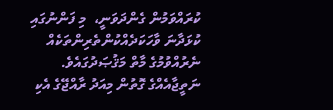ކުރައްވަމުން ގެންދަވަނީ،  މި ފަންނުގައި ކުޅަދާނަ ވާހަކަދެއްކުންތެރިންތަކެއް ނެރުއްވުމުގެ މާތް މަޤުޞަދުގައެވެ. ނަތީޖާއެއްގެ ގޮތުން މިއަދު ރާއްޖޭގެ އެކި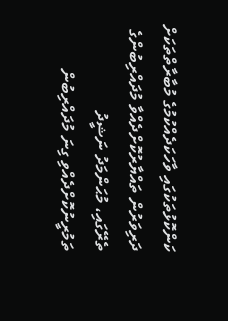ކަންކޮޅުތަކުގައި ވާހަކަދެއްކުމުގެ މުބާރާތްތަކަށް ދަރިވަރުން ތައްޔާރުކޮށްދެއްވާ މުދައްރިބުންގެ ތެރޭގައި، މުޙަންމަދު ނަޝީދު ތަމުރީނުކޮށްދެއްވި ގިނަ މުދައްރިބުން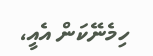ހިމެނޭކަން އެއީ،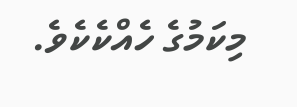މިކަމުގެ ހެއްކެކެވެ.